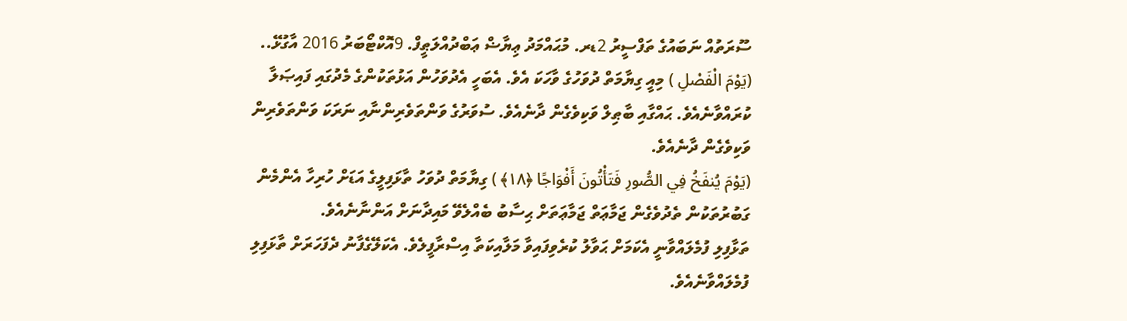ސޫރަތުއް ނަބައުގެ ތަފްސީރު 2ޑރ. މުޙައްމަދު ޢިޔާޟް ޢަބްދުއްލަޠީފް. 9އޮކްޓޯބަރު 2016 އާގުޅޭ..
(يَوْمَ الْفَصْلِ ) މިއީ ގިޔާމަތް ދުވަހުގެ ވާހަކަ އެވެ. އެބަހީ އެދުވަހުން އަޅުތަކުންގެ މެދުގައި ފައިޞަލާ ކުރައްވާނެއެވެ. ޙައްގާއި ބާޠިލް ވަކިވެގެން ދާނެއެވެ. ސުވަރުގެ ވަންތަވެރިންނާއި ނަރަކަ ވަންތަވެރިން ވަކިވެގެން ދާނެއެވެ.
(يَوْمَ يُنفَخُ فِي الصُّورِ فَتَأْتُونَ أَفْوَاجًا ﴿١٨﴾ ) ގިޔާމަތް ދުވަހު ތާޅަފިލީގެ އަޑަށް ހުރިހާ އެންމެން ގަބުރުތަކުން ތެދުވެގެން ޖަމާޢަތް ޖަމާޢަތަށް ޙިސާބު ބެއްލެވޭ މައިދާނަށް އަންނާނެއެވެ.
ތަޅާފިލި ފުމެލައްވާނީ އެކަމަށް ޙަވާލު ކުރެވިފައިވާ މަލާއިކަތާ އިސްރާފީލެވެ. އެކަލޭގެފާނު ދެފަހަރަށް ތާޅަފިލި ފުމެލައްވާނެއެވެ.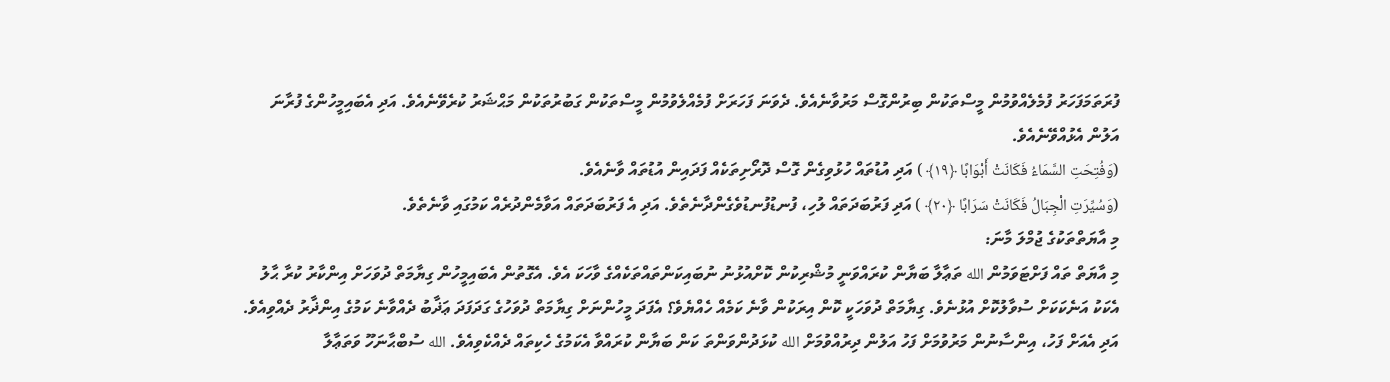ފުރަތަމަފަހަރު ފުމެލެއްވުމުން މީސްތަކުން ބިރުންގޮސް މަރުވާނެއެވެ. ދެވަނަ ފަހަރަށް ފުމެއްލެވުމުން މީސްތަކުން ގަބުރުތަކުން މަޙްޝަރު ކުރެވޭނެއެވެ. އަދި އެބައިމީހުންގެ ފުރާނަ އަލުން އެޅުއްވޭނެއެވެ.
(وَفُتِحَتِ السَّمَاءُ فَكَانَتْ أَبْوَابًا ﴿١٩﴾ ) އަދި އުޑުތައް ހުޅުވިގެން ގޮސް ދޮރޯށިތަކެއް ފަދައިން އުޑުތައް ވާނެއެވެ.
(وَسُيِّرَتِ الْجِبَالُ فَكَانَتْ سَرَابًا ﴿٢٠﴾ ) އަދި ފަރުބަދަތައް ލުހި، ފުނޑުފުނޑުވެގެންދާނެތެވެ. އަދި އެ ފަރުބަދަތައް އަވާމެންދުރެއް ކަމުގައި ވާނެތެވެ.
މި އާޔަތްތަކުގެ ޖުމްލަ މާނަ:
މި އާޔަތް ތައް ފަށްޓަވަމުން الله ތަޢާލާ ބަޔާން ކުރައްވަނީ މުޝްރިކުން ކޮށްއުޅުނު ނުބައިކަންތައްތަކެއްގެ ވާހަކަ އެވެ. އެގޮތުން އެބައިމީހުން ގިޔާމަތް ދުވަހަށް އިންކާރު ކުރާ ޙާލު އެކަކު އަނެކަކަށް ސުވާލުކޮށް އުޅުނެވެ. ގިޔާމަތް ދުވަހަކީ ކޮން އިރަކުން ވާނެ ކަމެއް ހެއްޔެވެ؟ އެފަދަ މީހުންނަށް ގިޔާމަތް ދުވަހުގެ ގަދަފަދަ ޢަޛާބު ދެއްވާނެ ކަމުގެ އިންޛާރު ދެއްވިއެވެ. އަދި އެއަށް ފަހު، އިންސާނުން މަރުވުމަށް ފަހު އަލުން ދިރުއްވުމަށް الله ކުޅަދުންވަންތަ ކަން ބަޔާން ކުރައްވާ އެކަމުގެ ހެކިތައް ދެއްކެވިއެވެ. الله ސުބްޙާނަހޫ ވަތަޢާލާ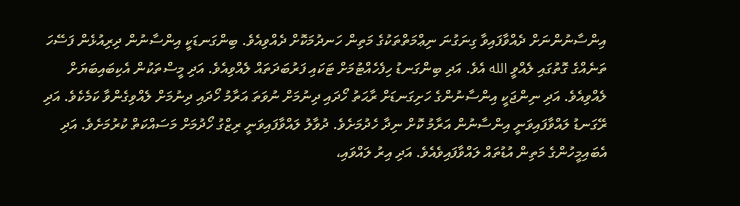އިންސާނުންނަށް ދެއްވާފައިވާ ގިނަގުނަ ނިޢްމަތްތަކުގެ މަތިން ހަނދުމަކޮށް ދެއްވިއެވެ. ބިންގަނޑަކީ އިންސާނުން ދިރިއުޅެން ފަސޭހަ ތަނެއްގެ ގޮތުގައި ލެއްވީ الله އެވެ. އަދި ބިންގަނޑު ހިފެހެއްޓުމަށް ޓަކައި ފަރުބަދަތައް ލެއްވިއެވެ. އަދި މީސްތަކުން އެކިބައިބަޔަށް ލެއްވިއެވެ. އަދި ނިންޖަކީ އިންސާނުންގެ ހަށިގަނޑަށް ރާޙަތު ހޯދައި ދިނުމަށް ނުވަތަ އަރާމު ހޯދައި ދިނުމަށް ލެއްވިގެންވާ ކަމެކެވެ. އަދި ރޭގަނޑު ލައްވާފައިވަނީ އިންސާނުން އަރާމު ކޮށް ނިދާ ހެދުމަށެވެ. ދުވާލު ލައްވާފައިވަނީ ރިޒްގު ހޯދުމަށް މަސައްކަތް ކުރުމަށެވެ. އަދި އެބައިމީހުންގެ މަތިން އުޑުތައް ލައްވާފައިވެއެވެ. އަދި އިރު ލައްވައި،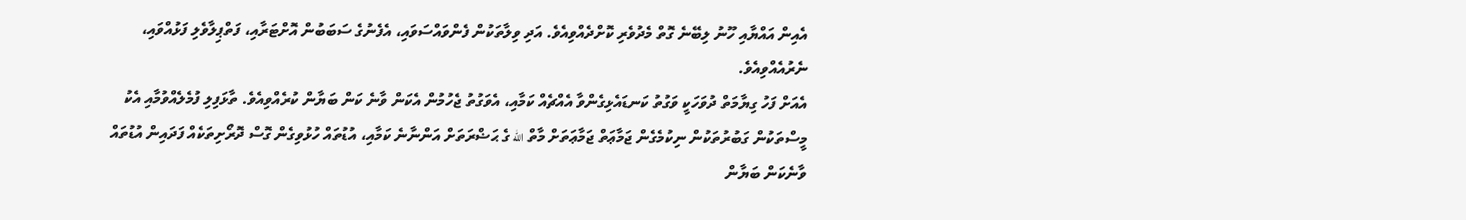އެއިން އައްޔާއި ހޫނު ލިބޭނެ ގޮތް މެދުވެރި ކޮށްދެއްވިއެވެ. އަދި ވިލާތަކުން ފެންވައްސަވައި، އެފެނުގެ ސަބަބުން އޮށްޓަރާއި، ފަތްޕިލާވެލި ފަޅުއްވައި، ނެރުއެއްވިއެވެ.
އެއަށް ފަހު ގިޔާމަތް ދުވަހަކީ ވަގުތު ކަނޑައެޅިގެންވާ އެއްޗެއް ކަމާއި، އެވަގުތު ޖެހުމުން އެކަން ވާނެ ކަން ބަޔާން ކުރެއްވިއެވެ. ތާޅަފިލި ފުމެލެއްވުމާއި އެކު މީސްތަކުން ގަބުރުތަކުން ނިކުމެގެން ޖަމާޢަތް ޖަމާޢަތަށް މާތް الله ގެ ޙަޟްރަތަށް އަންނާނެ ކަމާއި، އުޑުތައް ހުޅުވިގެން ގޮސް ދޮރޯށިތަކެއް ފަދައިން އުޑުތައް ވާނެކަން ބަޔާން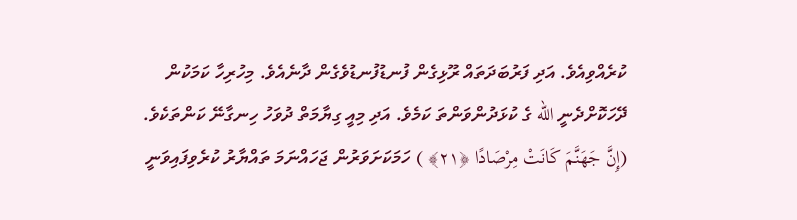ކުރެއްވިއެވެ. އަދި ފަރުބަދަތައް ރޫޅިގެން ފުނޑުފުނޑުވެގެން ދާނެއެވެ. މިހުރިހާ ކަމަކުން ދޭހަކޮށްދެނީ الله ގެ ކުޅަދުންވަންތަ ކަމެވެ. އަދި މިއީ ގިޔާމަތް ދުވަހު ހިނގާނޭ ކަންތަކެވެ.
(إِنَّ جَهَنَّمَ كَانَتْ مِرْصَادًا ﴿٢١﴾ ) ހަމަކަށަވަރުން ޖަހައްނަމަ ތައްޔާރު ކުރެވިފައިވަނީ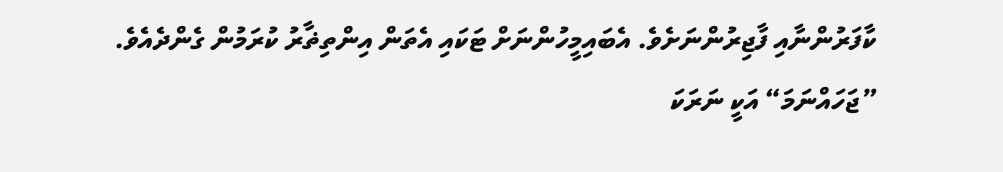ކާފަރުންނާއި ފާޖިރުންނަށެވެ. އެބައިމީހުންނަށް ޓަކައި އެތަން އިންތިޡާރު ކުރަމުން ގެންދެއެވެ.
”ޖަހައްނަމަ“ އަކީ ނަރަކަ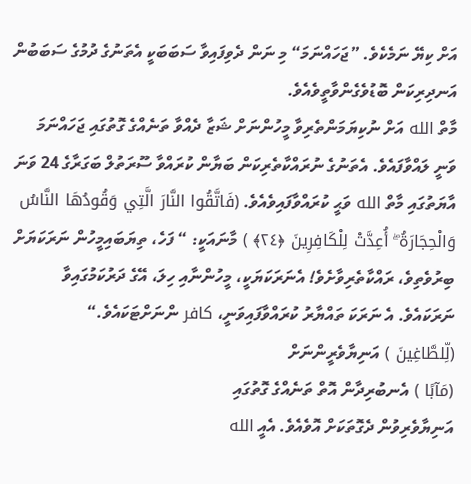އަށް ކިޔޭ ނަމެކެވެ. ”ޖަހައްނަމަ“ މި ނަން ދެވިފައިވާ ސަބަބަކީ އެތަނުގެ ދުމުގެ ސަބަބުން އަނދިރިކަން ބޮޑުވެގެންވާތީވެއެވެ.
މާތް الله އަށް ނުކިޔަމަންތެރިވާ މީހުންނަށް ޝަޒާ ދެއްވާ ތަނެއްގެ ގޮތުގައި ޖަހައްނަމަ ވަނީ ލައްވާފައެވެ. އެތަނުގެ ނުރައްކާތެރިކަން ބަޔާން ކުރައްވާ ސޫރަތުލް ބަގަރާގެ 24 ވަނަ އާޔަތުގައި މާތް الله ވަޙީ ކުރައްވާފައިވެއެވެ. (فَاتَّقُوا النَّارَ الَّتِي وَقُودُهَا النَّاسُ وَالْحِجَارَةُ ۖ أُعِدَّتْ لِلْكَافِرِينَ ﴿٢٤﴾ ) މާނައަކީ: “ ފަހެ، ތިޔަބައިމީހުން ނަރަކަޔަށް ބިރުވެތިވެ، ރައްކާތެރިވާށެވެ! އެނަރަކަޔަކީ، މީހުންނާއި ހިލަ، އޭގެ ދަރުކަމުގައިވާ ނަރަކައެވެ. އެ ނަރަކަ ތައްޔާރު ކުރައްވާފައިވަނީ، كافر ންނަށްޓަކައެވެ.“
(لِّلطَّاغِينَ ) އަނިޔާވެރީންނަށް
(مَآبًا ) އެނބުރިދާން އޮތް ތަނެއްގެ ގޮތުގައި
އަނިޔާވެރިވުން ދެގޮތަކަށް އޮވެއެވެ. އެއީ الله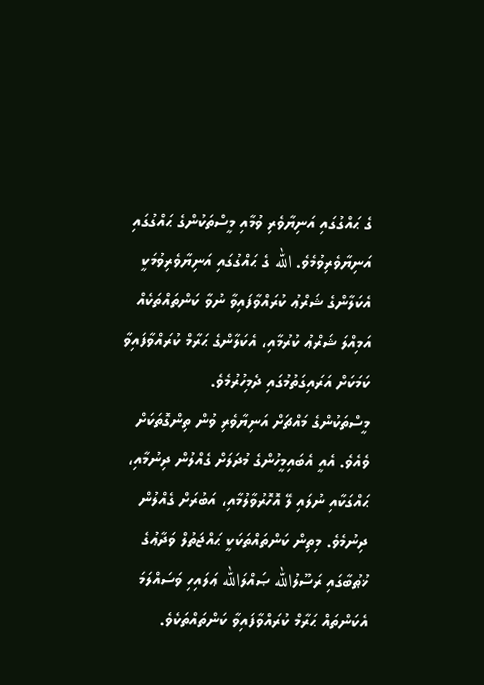ގެ ޙައްގުގައި އަނިޔާވެރި ވުމާއި މީސްތަކުންގެ ޙައްގުގައި އަނިޔާވެރިވުމެވެ. الله ގެ ޙައްގުގައި އަނިޔާވެރިވުމަކީ އެކަލާންގެ ޝަރްޢު ކުރައްވާފައިވާ ނުވާ ކަންތައްތަކެއް އަމިއްލަ ޝަރްޢު ކުރުމާއި، އެކަލާންގެ ޙަރާމް ކުރައްވާފައިވާ ކަމަކަށް އަރައިގަތުމުގައި ދެމިހުރުމެވެ.
މީސްތަކުންގެ މައްޗަށް އަނިޔާވެރި ވުން ތިންގޮތަކަށް ވެއެވެ. އެއީ އެބައިމީހުންގެ މުދަލަށް ގެއްލުން ދިނުމާއި، ޙައްގަކާއި ނުލައި ލޭ އޮހޮރުވާލުމާއި، އަބުރަށް ގެއްލުން ދިނުމެވެ. މިތިން ކަންތައްތަކަކީ ޙައްޖަތުލް ވަދާޢުގެ ޚުޠުބާގައި ރަސޫލުالله ޞައްލަالله ޢަލައިހި ވަސައްލަމަ އެކަންތައް ޙަރާމް ކުރައްވާފައިވާ ކަންތައްތަކެވެ.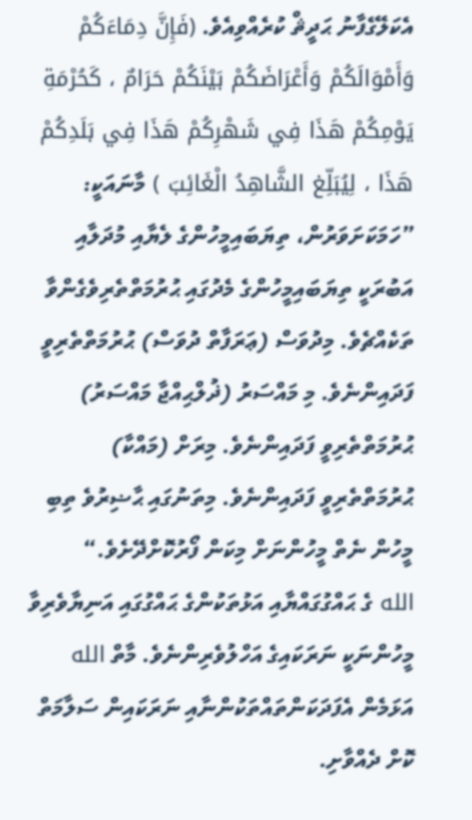އެކަލޭގެފާނު ޙަދީޘް ކުރެއްވިއެވެ. (فَإِنَّ دِمَاءَكُمْ وَأَمْوَالَكُمْ وَأَعْرَاضَكُمْ بَيْنَكُمْ حَرَامٌ ، كَحُرْمَةِ يَوْمِكُمْ هَذَا فِي شَهْرِكُمْ هَذَا فِي بَلَدِكُمْ هَذَا ، لِيُبَلِّغ الشَّاهِدُ الْغَائِبَ ) މާނައަކީ: ”ހަމަކަށަވަރުން، ތިޔަބައިމީހުންގެ ލެޔާއި މުދަލާއި އަބުރަކީ ތިޔަބައިމީހުންގެ މެދުގައި ޙުރުމަތްތެރިވެގެންވާ ތަކެއްޗެވެ. މިދުވަސް (ޢަރަފާތް ދުވަސް) ޙުރުމަތްތެރިވީ ފަދައިންނެވެ. މި މައްސަރު (ޛުލްޙިއްޖާ މައްސަރު) ޙުރުމަތްތެރިވީ ފަދައިންނެވެ. މިރަށް (މައްކާ) ޙުރުމަތްތެރިވީ ފަދައިންނެވެ. މިތަނުގައި ޙާޟިރުވެ ތިބި މީހުން ނެތް މީހުންނަށް މިކަން ފޯރުކޮށްދޭށެވެ.“
الله ގެ ޙައްގުގައްޔާއި އަޅުތަކުންގެ ޙައްގުގައި އަނިޔާވެރިވާ މީހުންނަކީ ނަރަކައިގެ އަހްލުވެރިންނެވެ. މާތް الله އަޅަމެން އެފަދަކަންތައްތަކުންނާއި ނަރަކައިން ސަލާމަތް ކޮށް ދެއްވާށި.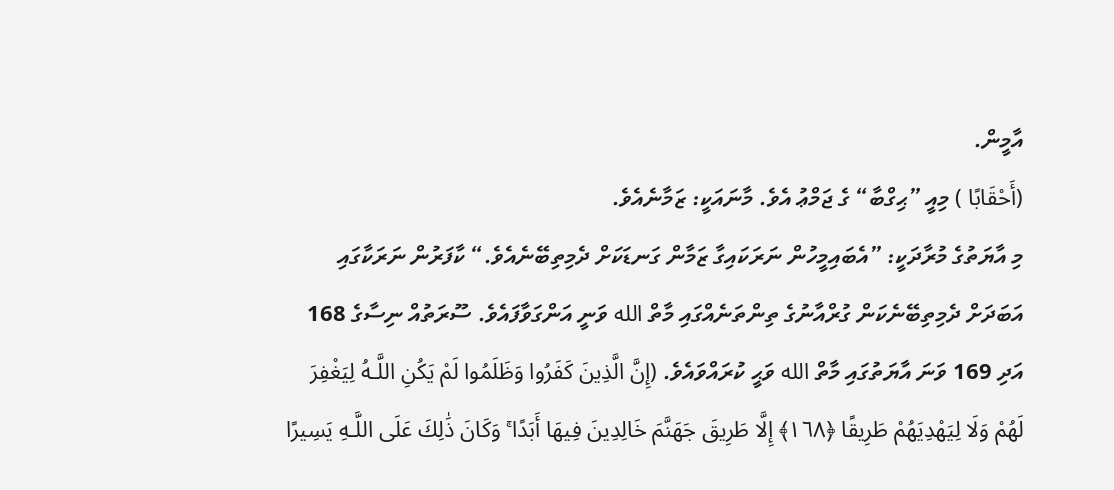އާމީން.
(أَحْقَابًا ) މިއީ ”ޙިގްބާ“ ގެ ޖަމްޢު އެވެ. މާނައަކީ: ޒަމާނެއެވެ.
މި އާޔަތުގެ މުރާދަކީ: ”އެބައިމީހުން ނަރަކައިގާ ޒަމާން ގަނޑަކަށް ދެމިތިބޭނެއެވެ.“ ކާފަރުން ނަރަކާގައި އަބަދަށް ދެމިތިބޭނެކަން ގުރްއާނުގެ ތިންތަނެއްގައި މާތް الله ވަނީ އަންގަވާފައެވެ. ސޫރަތުއް ނިސާގެ 168 އަދި 169 ވަނަ އާޔަތުގައި މާތް الله ވަޙީ ކުރައްވައެވެ. (إِنَّ الَّذِينَ كَفَرُوا وَظَلَمُوا لَمْ يَكُنِ اللَّـهُ لِيَغْفِرَ لَهُمْ وَلَا لِيَهْدِيَهُمْ طَرِيقًا ﴿١٦٨﴾ إِلَّا طَرِيقَ جَهَنَّمَ خَالِدِينَ فِيهَا أَبَدًا ۚ وَكَانَ ذَٰلِكَ عَلَى اللَّـهِ يَسِيرًا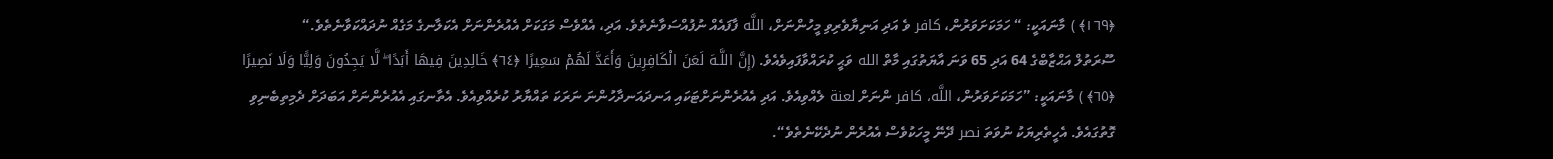﴿١٦٩﴾ ) މާނައަކީ: “ ހަމަކަށަވަރުން، كافر ވެ އަދި އަނިޔާވެރިވި މީހުންނަށް، اللَّه ފާފައެއް ނުފުއްސަވާނެތެވެ. އަދި، އެއްވެސް މަގަކަށް އެއުރެންނަށް އެކަލާނގެ މަގެއް ނުދައްކަވާނެތެވެ.“
ސޫރަތުލް އަޙްޒާބްގެ 64 އަދި 65 ވަނަ އާޔަތުގައި މާތް الله ވަޙީ ކުރައްވާފައިވެއެވެ. (إِنَّ اللَّـهَ لَعَنَ الْكَافِرِينَ وَأَعَدَّ لَهُمْ سَعِيرًا ﴿٦٤﴾ خَالِدِينَ فِيهَا أَبَدًا ۖ لَّا يَجِدُونَ وَلِيًّا وَلَا نَصِيرًا ﴿٦٥﴾ ) މާނައަކީ: ”ހަމަކަށަވަރުން، اللَّه، كافر ންނަށް لعنة ލެއްވިއެވެ. އަދި އެއުރެންނަށްޓަކައި އަނދައަނދާހުންނަ ނަރަކަ ތައްޔާރު ކުރެއްވިއެވެ. އެތާނގައި އެއުރެންނަށް އަބަދަށް ދެމިތިބެނިވި ގޮތުގައެވެ. އެހީތެރިޔަކު ނުވަތަ نصر ދޭނޭ މީހަކުވެސް އެއުރެން ނުދެކޭނެތެވެ“.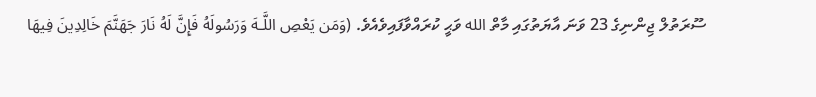ސޫރަތުލް ޖިންނިގެ 23 ވަނަ އާޔަތުގައި މާތް الله ވަޙީ ކުރައްވާފައިވެއެވެ. (وَمَن يَعْصِ اللَّـهَ وَرَسُولَهُ فَإِنَّ لَهُ نَارَ جَهَنَّمَ خَالِدِينَ فِيهَا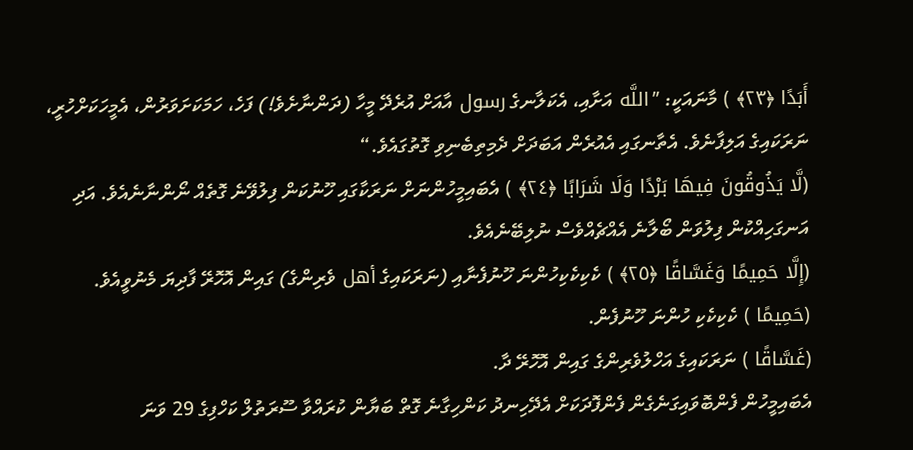أَبَدًا ﴿٢٣﴾ ) މާނައަކީ: ”اللَّه އަށާއި، އެކަލާނގެ رسول އާއަށް އުރެދޭ މީހާ (ދަންނާށެވެ!) ފަހެ، ހަމަކަށަވަރުން، އެމީހަކަށްހުރީ، ނަރަކައިގެ އަލިފާނެވެ. އެތާނގައި އެއުރެން އަބަދަށް ދެމިތިބެނިވި ގޮތުގައެވެ.“
(لَّا يَذُوقُونَ فِيهَا بَرْدًا وَلَا شَرَابًا ﴿٢٤﴾ ) އެބައިމީހުންނަށް ނަރަކާގައި ހޫނުކަން ފިލުވޭނެ ގޮތެއް ނޯންނާނެއެވެ. އަދި އަނގަހިއްކުން ފިލުވަން ބޯލާނެ އެއްޗެއްވެސް ނުލިބޭނެއެވެ.
(إِلَّا حَمِيمًا وَغَسَّاقًا ﴿٢٥﴾ ) ކެކިކެކިހުންނަ ހޫނުފެނާއި (ނަރަކައިގެ أهل ވެރިންގެ) ގައިން އޮހޮރޭ ފާދިޔަ މެނުވީއެވެ.
(حَمِيمًا ) ކެކިކެކި ހުންނަ ހޫނުފެން.
(غَسَّاقًا ) ނަރަކައިގެ އަހްލުވެރިންގެ ގައިން އޮހޮރޭ ދާ.
އެބައިމީހުން ފެންބޮވައިގަނެގެން ފެންފޮދަކަށް އެދޭހިނދު ކަންހިގާނެ ގޮތް ބަޔާން ކުރައްވާ ސޫރަތުލް ކަހްފިގެ 29 ވަނަ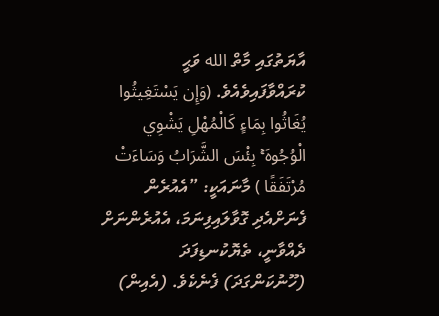އާޔަތުގައި މާތް الله ވަޙީ ކުރައްވާފައިވެއެވެ. (وَإِن يَسْتَغِيثُوا يُغَاثُوا بِمَاءٍ كَالْمُهْلِ يَشْوِي الْوُجُوهَ ۚ بِئْسَ الشَّرَابُ وَسَاءَتْ مُرْتَفَقًا ) މާނައަކީ: ”އެއުރެން ފެނަށްއެދި ގޮވާލައިފިނަމަ، އެއުރެންނަށް ދެއްވާނީ، ތެޔޮކުނޑިފަދަ (ހޫނުކަންގަދަ) ފެނެކެވެ. (އެއިން)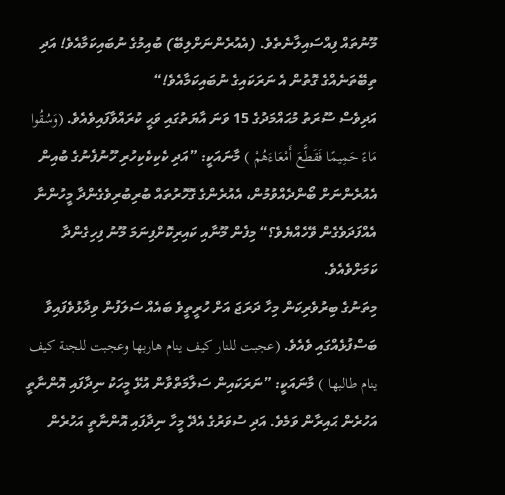މޫނުތައް ފިއްސައިލާނެތެވެ. (އެއުރެންނަށްލިބޭ) ބުއިމުގެ ނުބައިކަމާއެވެ! އަދި ތިބޭތަނެއްގެ ގޮތުން އެ ނަރަކައިގެ ނުބައިކަމާއެވެ!“
އަދިވެސް ސޫރަތު މުޙައްމަދުގެ 15 ވަނަ އާޔަތުގައި ވަޙީ ކުރައްވާފައިވެއެވެ. (وَسُقُوا مَاءً حَمِيمًا فَقَطَّعَ أَمْعَاءَهُمْ ) މާނައަކީ: ”އަދި ކެކިކެކިހުރި ހޫނުފެނުގެ ބުއިން އެއުރެންނަށް ބޯންދެއްވުމުން، އެއުރެންގެ ގޮހޮރުތައް ބުރިބުރިވެގެންދާ މީހުންނާ އެއްފަދަވެގެން ވޭހެއްޔެވެ؟“ މިފެން މޫނާއި ކައިރިކޮށްފިނަމަ މޫނު ފިހިގެންދާ ކަމަށްވެއެވެ.
މިތަނުގެ ބިރުވެރިކަން މިހާ ދަރަޖަ އަށް ހުރީތީވެ ބައެއް ސަލަފުން ވިދާޅުވެފައިވާ ބަސްފުޅެއްގައި ވެއެވެ. (عجبت للنار كيف ينام هاربها وعجبت للجنة كيف ينام طالبها ) މާނައަކީ: ”ނަރަކައިން ސަލާމަތްވާން އުޅޭ މީހަކު ނިދާފައި އޮންނާތީ އަހުރެން ޙައިރާން ވަމެވެ. އަދި ސުވަރުގެ އެދޭ މީހާ ނިދާފައި އޮންނާތީ އަހުރެން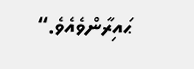ޙައިރާންވެއެވެ.“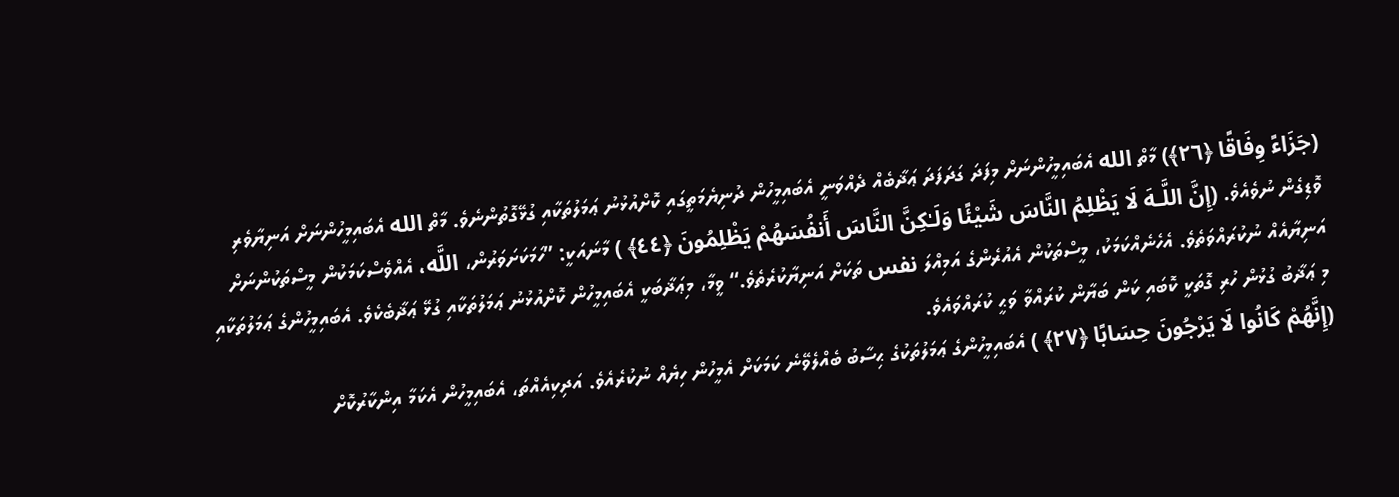(جَزَاءً وِفَاقًا ﴿٢٦﴾) މާތް الله އެބައިމީހުންނަށް މިފަދަ ގަދަފަދަ ޢަޛާބެއް ދެއްވަނީ އެބައިމީހުން ދުނިޔެމަތީގައި ކޮށްއުޅުނު ޢަމަލުތަކާއި ގުޅޭގޮތުންނެވެ. މާތް الله އެބައިމީހުންނަށް އަނިޔާވެރި ވޮޑިގެން ނުވެއެވެ. (إِنَّ اللَّـهَ لَا يَظْلِمُ النَّاسَ شَيْئًا وَلَـٰكِنَّ النَّاسَ أَنفُسَهُمْ يَظْلِمُونَ ﴿٤٤﴾ ) މާނައަކީ: ”ހަމަކަށަވަރުން، اللَّه، އެއްވެސްކަމަކުން މީސްތަކުންނަށް އަނިޔާއެއް ނުކުރައްވަތެވެ. އެހެނެއްކަމަކު، މީސްތަކުން އެއުރެންގެ އަމިއްލަ نفس ތަކަށް އަނިޔާކުރެތެވެ.“ ވީމާ، މިޢަޛާބަކީ އެބައިމީހުން ކޮށްއުޅުނު ޢަމަލުތަކާއި ގުޅޭ ޢަޛާބެކެވެ. އެބައިމީހުންގެ ޢަމަލުތަކާއި މި ޢަޛާބު ގުޅުން ހުރި ގޮތަކީ ކޮބައި ކަން ބަޔާން ކުރައްވާ ވަޙީ ކުރައްވައެވެ.
(إِنَّهُمْ كَانُوا لَا يَرْجُونَ حِسَابًا ﴿٢٧﴾ ) އެބައިމީހުންގެ ޢަމަލުތަކުގެ ޙިސާބު ބެއްލެވޭނެ ކަމަކަށް އެމީހުން ހިޔެއް ނުކުރެއެވެ. އަދިކިއެއްތަ، އެބައިމީހުން އެކަމާ އިންކާރުކޮށް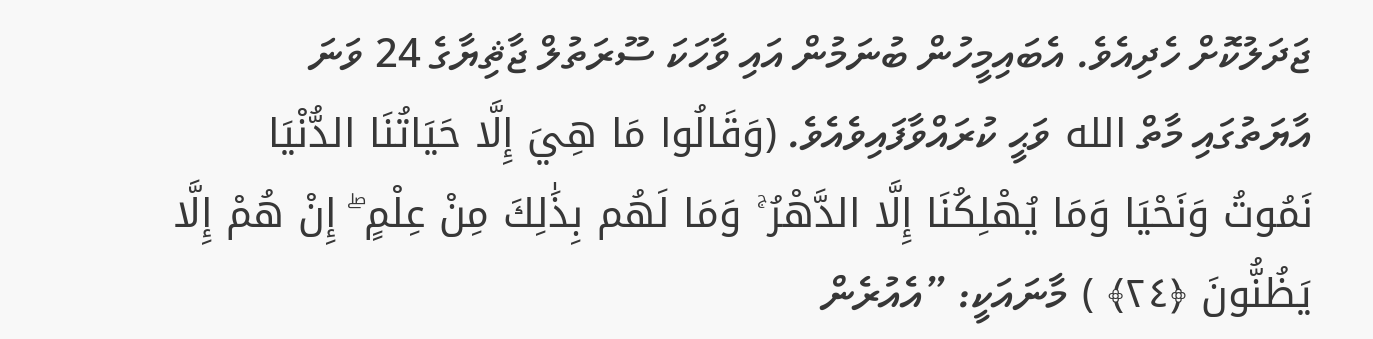ޖަދަލުކޮށް ހެދިއެވެ. އެބައިމީހުން ބުނަމުން އައި ވާހަކަ ސޫރަތުލް ޖާޘިޔާގެ 24 ވަނަ އާޔަތުގައި މާތް الله ވަޙީ ކުރައްވާފައިވެއެވެ. (وَقَالُوا مَا هِيَ إِلَّا حَيَاتُنَا الدُّنْيَا نَمُوتُ وَنَحْيَا وَمَا يُهْلِكُنَا إِلَّا الدَّهْرُ ۚ وَمَا لَهُم بِذَٰلِكَ مِنْ عِلْمٍ ۖ إِنْ هُمْ إِلَّا يَظُنُّونَ ﴿٢٤﴾ ) މާނައަކީ: ”އެއުރެން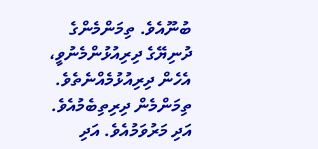ބުނޫއެވެ. ތިމަންމެންގެ ދުނިޔޭގެ ދިރިއުޅުންމެނުވީ، އެހެން ދިރިއުޅުމެއްނެތެވެ. ތިމަންމެން ދިރިތިބެމުއެވެ. އަދި މަރުވަމުއެވެ. އަދި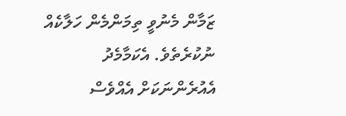ޒަމާން މެނުވީ ތިމަންމެން ހަލާކެއް ނުކުރެތެވެ. އެކަމާމެދު އެއުރެންނަކަށް އެއްވެސް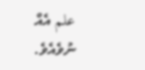علم އެއް ނުވެއެވެ.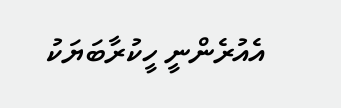އެއުރެންނީ ހީކުރާބަޔަކު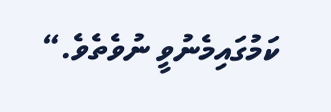ކަމުގައިމެނުވީ ނުވެތެވެ.“